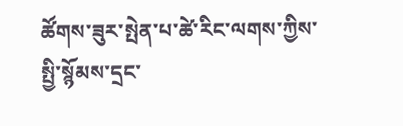ཚོགས་ཟུར་སྤེན་པ་ཚེ་རིང་ལགས་ཀྱིས་སྤྱི་སྙོམས་དྲང་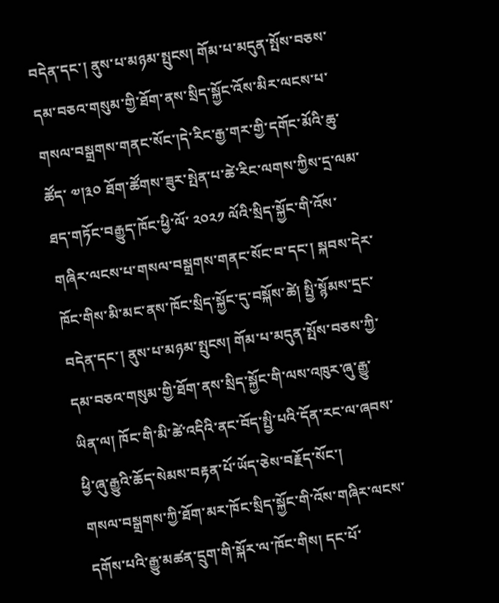བདེན་དང་། ནུས་པ་མཉམ་སྤུངས། གོམ་པ་མདུན་སྤོས་བཅས་དམ་བཅའ་གསུམ་གྱི་ཐོག་ནས་སྲིད་སྐྱོང་འོས་མིར་ལངས་པ་གསལ་བསྒྲགས་གནང་སོང་།དེ་རིང་རྒྱ་གར་གྱི་དགོང་མོའི་ཆུ་ཚོད་ ༧།༣༠ ཐོག་ཚོགས་ཟུར་སྤེན་པ་ཚེ་རིང་ལགས་ཀྱིས་དྲ་ལམ་ཐད་གཏོང་བརྒྱུད་ཁོང་ཕྱི་ལོ་ ༢༠༢༡ ལོའི་སྲིད་སྐྱོང་གི་འོས་གཞིར་ལངས་པ་གསལ་བསྒྲགས་གནང་སོང་བ་དང་། སྐབས་དེར་ཁོང་གིས་མི་མང་ནས་ཁོང་སྲིད་སྐྱོང་དུ་བསྐོས་ཚེ། སྤྱི་སྙོམས་དྲང་བདེན་དང་། ནུས་པ་མཉམ་སྤུངས། གོམ་པ་མདུན་སྤོས་བཅས་ཀྱི་དམ་བཅའ་གསུམ་གྱི་ཐོག་ནས་སྲིད་སྐྱོང་གི་ལས་འཁུར་ཞུ་རྒྱུ་ཡིན་ལ། ཁོང་གི་མི་ཚེ་འདིའི་ནང་བོད་སྤྱི་པའི་དོན་རང་ལ་ཞབས་ཕྱི་ཞུ་རྒྱུའི་ཆོད་སེམས་བརྟན་པོ་ཡོད་ཅེས་བརྗོད་སོང་།
གསལ་བསྒྲགས་ཀྱི་ཐོག་མར་ཁོང་སྲིད་སྐྱོང་གི་འོས་གཞིར་ལངས་དགོས་པའི་རྒྱུ་མཚན་དྲུག་གི་སྐོར་ལ་ཁོང་གིས། དང་པོ་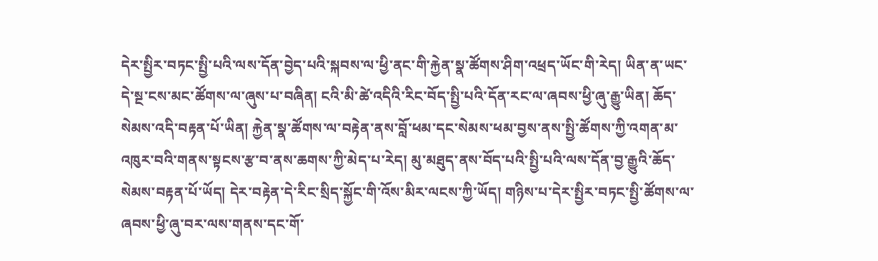དེར་སྤྱིར་བཏང་སྤྱི་པའི་ལས་དོན་བྱེད་པའི་སྐབས་ལ་ཕྱི་ནང་གི་རྐྱེན་སྣ་ཚོགས་ཤིག་འཕྲད་ཡོང་གི་རེད། ཡིན་ན་ཡང་དེ་སྔ་ངས་མང་ཚོགས་ལ་ཞུས་པ་བཞིན། ངའི་མི་ཚེ་འདིའི་རིང་བོད་སྤྱི་པའི་དོན་རང་ལ་ཞབས་ཕྱི་ཞུ་རྒྱུ་ཡིན། ཆོད་སེམས་འདི་བརྟན་པོ་ཡིན། རྐྱེན་སྣ་ཚོགས་ལ་བརྟེན་ནས་བློ་ཕམ་དང་སེམས་ཕམ་བྱས་ནས་སྤྱི་ཚོགས་ཀྱི་འགན་མ་འཁུར་བའི་གནས་སྟངས་རྩ་བ་ནས་ཆགས་ཀྱི་མེད་པ་རེད། མུ་མཐུད་ནས་བོད་པའི་སྤྱི་པའི་ལས་དོན་བྱ་རྒྱུའི་ཆོད་སེམས་བརྟན་པོ་ཡོད། དེར་བརྟེན་དེ་རིང་སྲིད་སྐྱོང་གི་འོས་མིར་ལངས་ཀྱི་ཡོད། གཉིས་པ་དེར་སྤྱིར་བཏང་སྤྱི་ཚོགས་ལ་ཞབས་ཕྱི་ཞུ་བར་ལས་གནས་དང་གོ་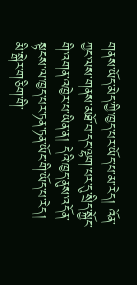གནས་ཡོད་མེད་ཀྱི་ཁྱད་པར་ཡོད་པ་མ་རེད། འོན་ཀྱང་ལས་གནས་མཐོ་བ་དང་ལྷག་པར་དུ་སྲིད་སྐྱོང་གི་འགན་འཁྱེར་པ་ཡིན་ན། དེའི་ཁྱད་ནུས་འདོན་སྟངས་ལ་ཁྱད་པར་ཏན་ཏན་ཡོང་གི་ཡོད་པ་རེད། མི་སྒེར་གཅིག་གི་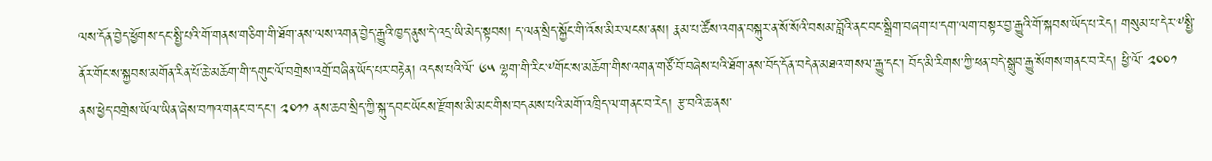ལས་དོན་བྱེད་ཕྱོགས་དང་སྤྱི་པའི་གོ་གནས་གཅིག་གི་ཐོག་ནས་ལས་འགན་བྱེད་རྒྱུའི་ཁྱད་ནུས་དེ་འདྲ་ཡི་མེད་སྟབས། ད་ལན་སྲིད་སྐྱོང་གི་འོས་མིར་ལངས་ནས། རྣམ་པ་ཚོས་འགན་བསྐུར་ན་སོ་སོའི་བསམ་བློའི་ནང་བང་སྒྲིག་བཞག་པ་དག་ལག་བསྟར་བྱ་རྒྱུའི་གོ་སྐབས་ཡོད་པ་རེད། གསུམ་པ་དེར་༸སྤྱི་ནོར་གོང་ས་སྐྱབས་མགོན་རིན་པོ་ཆེ་མཆོག་གི་དགུང་ལོ་བགྲེས་འགྲོ་བཞིན་ཡོད་པར་བརྟེན། འདས་པའི་ལོ་ ༦༥ ལྷག་གི་རིང་༸གོང་ས་མཆོག་གིས་འགན་གཙོ་བོ་བཞེས་པའི་ཐོག་ནས་བོད་དོན་བདེན་མཐའ་གསལ་རྒྱུ་དང་། བོད་མི་རིགས་ཀྱི་ཕན་བདེ་སྒྲུབ་རྒྱུ་སོགས་གནང་བ་རེད། ཕྱི་ལོ་ ༢༠༠༡ ནས་ཕྱེད་བགྲེས་ཡོལ་ཡིན་ཞེས་བཀའ་གནང་བ་དང་། ༢༠༡༡ ནས་ཆབ་སྲིད་ཀྱི་སྐུ་དབང་ཡོངས་རྫོགས་མི་མང་གིས་བདམས་པའི་མགོ་འཁྲིད་ལ་གནང་བ་རེད། རྩ་བའི་ཆ་ནས་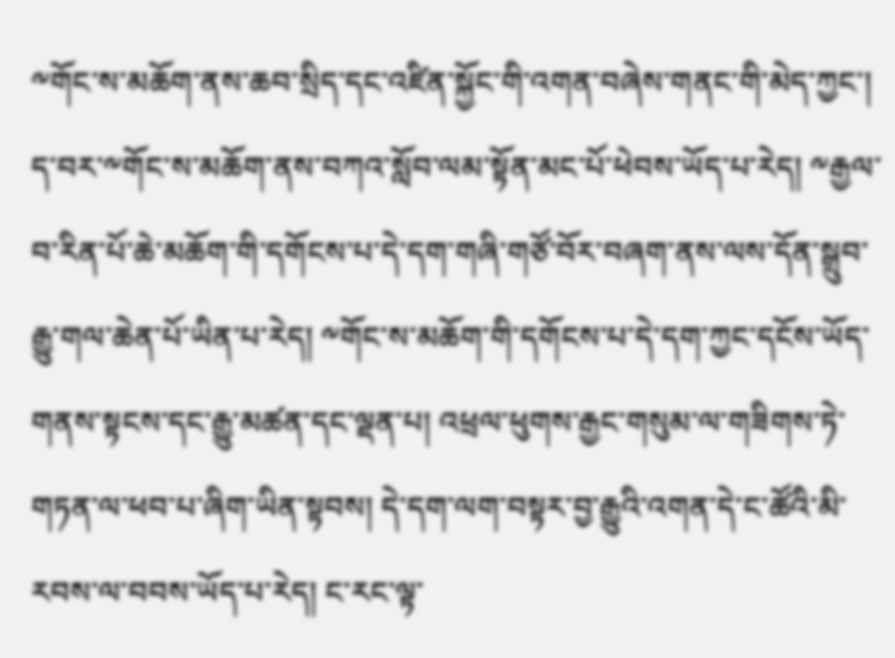༸གོང་ས་མཆོག་ནས་ཆབ་སྲིད་དང་འཛིན་སྐྱོང་གི་འགན་བཞེས་གནང་གི་མེད་ཀྱང་། ད་བར་༸གོང་ས་མཆོག་ནས་བཀའ་སློབ་ལམ་སྟོན་མང་པོ་ཕེབས་ཡོད་པ་རེད། ༸རྒྱལ་བ་རིན་པོ་ཆེ་མཆོག་གི་དགོངས་པ་དེ་དག་གཞི་གཙོ་བོར་བཞག་ནས་ལས་དོན་སྒྲུབ་རྒྱུ་གལ་ཆེན་པོ་ཡིན་པ་རེད། ༸གོང་ས་མཆོག་གི་དགོངས་པ་དེ་དག་ཀྱང་དངོས་ཡོད་གནས་སྟངས་དང་རྒྱུ་མཚན་དང་ལྡན་པ། འཕྲལ་ཕུགས་རྒྱང་གསུམ་ལ་གཟིགས་ཏེ་གཏན་ལ་ཕབ་པ་ཞིག་ཡིན་སྟབས། དེ་དག་ལག་བསྟར་བྱ་རྒྱུའི་འགན་དེ་ང་ཚོའི་མི་རབས་ལ་བབས་ཡོད་པ་རེད། ང་རང་ལྟ་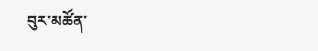བུར་མཚོན་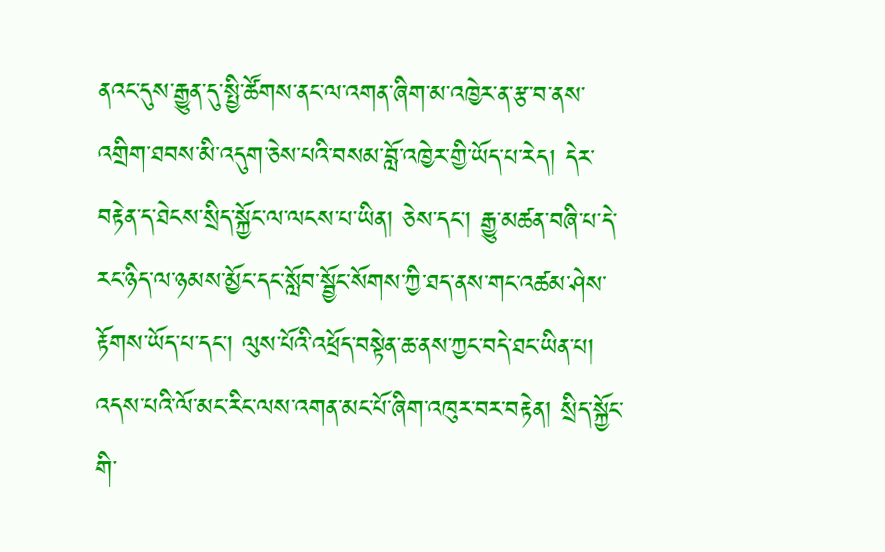ནའང་དུས་རྒྱུན་དུ་སྤྱི་ཚོགས་ནང་ལ་འགན་ཞིག་མ་འཁྱེར་ན་རྩ་བ་ནས་འགྲིག་ཐབས་མི་འདུག་ཅེས་པའི་བསམ་བློ་འཁྱེར་གྱི་ཡོད་པ་རེད། དེར་བརྟེན་ད་ཐེངས་སྲིད་སྐྱོང་ལ་ལངས་པ་ཡིན། ཅེས་དང་། རྒྱུ་མཚན་བཞི་པ་དེ་རང་ཉིད་ལ་ཉམས་མྱོང་དང་སློབ་སྦྱོང་སོགས་ཀྱི་ཐད་ནས་གང་འཚམ་ཤེས་རྟོགས་ཡོད་པ་དང་། ལུས་པོའི་འཕྲོད་བསྟེན་ཆ་ནས་ཀྱང་བདེ་ཐང་ཡིན་པ། འདས་པའི་ལོ་མང་རིང་ལས་འགན་མང་པོ་ཞིག་འཁུར་བར་བརྟེན། སྲིད་སྐྱོང་གི་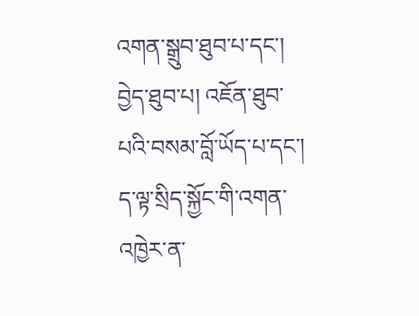འགན་སྒྲུབ་ཐུབ་པ་དང་། བྱེད་ཐུབ་པ། འཇོན་ཐུབ་པའི་བསམ་བློ་ཡོད་པ་དང་། ད་ལྟ་སྲིད་སྐྱོང་གི་འགན་འཁྱེར་ན་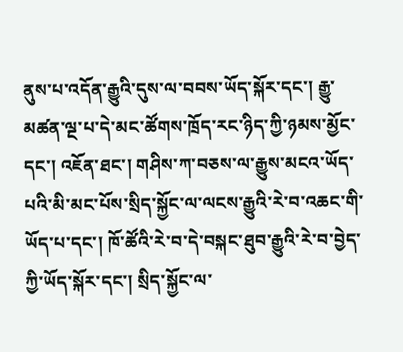ནུས་པ་འདོན་རྒྱུའི་དུས་ལ་བབས་ཡོད་སྐོར་དང་། རྒྱུ་མཚན་ལྔ་པ་དེ་མང་ཚོགས་ཁྲོད་རང་ཉིད་ཀྱི་ཉམས་མྱོང་དང་། འཇོན་ཐང་། གཤིས་ཀ་བཅས་ལ་རྒྱུས་མངའ་ཡོད་པའི་མི་མང་པོས་སྲིད་སྐྱོང་ལ་ལངས་རྒྱུའི་རེ་བ་འཆང་གི་ཡོད་པ་དང་། ཁོ་ཚོའི་རེ་བ་དེ་བསྐང་ཐུབ་རྒྱུའི་རེ་བ་བྱེད་ཀྱི་ཡོད་སྐོར་དང་། སྲིད་སྐྱོང་ལ་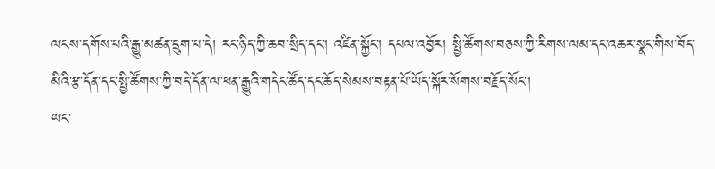ལངས་དགོས་པའི་རྒྱུ་མཚན་དྲུག་པ་དེ། རང་ཉིད་ཀྱི་ཆབ་སྲིད་དང་། འཛིན་སྐྱོང་། དཔལ་འབྱོར། སྤྱི་ཚོགས་བཅས་ཀྱི་རིགས་ལམ་དང་འཆར་སྣང་གིས་བོད་མིའི་རྩ་དོན་དང་སྤྱི་ཚོགས་ཀྱི་བདེ་དོན་ལ་ཕན་རྒྱུའི་གདེང་ཚོད་དང་ཆོད་སེམས་བརྟན་པོ་ཡོད་སྐོར་སོགས་བརྗོད་སོང་།
ཡང་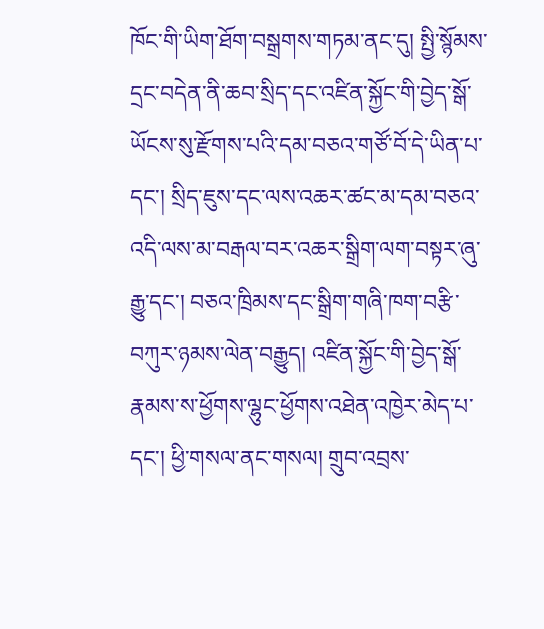ཁོང་གི་ཡིག་ཐོག་བསྒྲགས་གཏམ་ནང་དུ། སྤྱི་སྙོམས་དྲང་བདེན་ནི་ཆབ་སྲིད་དང་འཛིན་སྐྱོང་གི་བྱེད་སྒོ་ཡོངས་སུ་རྫོགས་པའི་དམ་བཅའ་གཙོ་བོ་དེ་ཡིན་པ་དང་། སྲིད་ཇུས་དང་ལས་འཆར་ཚང་མ་དམ་བཅའ་འདི་ལས་མ་བརྒལ་བར་འཆར་སྒྲིག་ལག་བསྟར་ཞུ་རྒྱུ་དང་། བཅའ་ཁྲིམས་དང་སྒྲིག་གཞི་ཁག་བརྩི་བཀུར་ཉམས་ལེན་བརྒྱུད། འཛིན་སྐྱོང་གི་བྱེད་སྒོ་རྣམས་ས་ཕྱོགས་ལྷུང་ཕྱོགས་འཐེན་འཁྱེར་མེད་པ་དང་། ཕྱི་གསལ་ནང་གསལ། གྲུབ་འབྲས་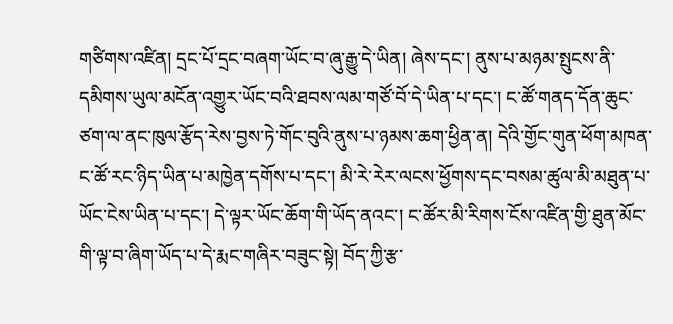གཙིགས་འཛིན། དྲང་པོ་དྲང་བཞག་ཡོང་བ་ཞུ་རྒྱུ་དེ་ཡིན། ཞེས་དང་། ནུས་པ་མཉམ་སྤུངས་ནི་དམིགས་ཡུལ་མངོན་འགྱུར་ཡོང་བའི་ཐབས་ལམ་གཙོ་བོ་དེ་ཡིན་པ་དང་། ང་ཚོ་གནད་དོན་ཆུང་ཙག་ལ་ནང་ཁུལ་རྩོད་རེས་བྱས་ཏེ་གོང་བུའི་ནུས་པ་ཉམས་ཆག་ཕྱིན་ན། དེའི་གྱོང་གུན་ཕོག་མཁན་ང་ཚོ་རང་ཉིད་ཡིན་པ་མཁྱེན་དགོས་པ་དང་། མི་རེ་རེར་ལངས་ཕྱོགས་དང་བསམ་ཚུལ་མི་མཐུན་པ་ཡོང་ངེས་ཡིན་པ་དང་། དེ་ལྟར་ཡོང་ཆོག་གི་ཡོད་ནའང་། ང་ཚོར་མི་རིགས་ངོས་འཛིན་གྱི་ཐུན་མོང་གི་ལྟ་བ་ཞིག་ཡོད་པ་དེ་རྨང་གཞིར་བཟུང་སྟེ། བོད་ཀྱི་རྩ་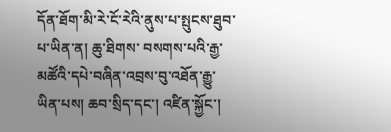དོན་ཐོག་མི་རེ་ངོ་རེའི་ནུས་པ་སྤུངས་ཐུབ་པ་ཡིན་ན། ཆུ་ཐིགས་ བསགས་པའི་རྒྱ་མཚོའི་དཔེ་བཞིན་འབྲས་བུ་འཐོན་རྒྱུ་ཡིན་པས། ཆབ་སྲིད་དང་། འཛིན་སྐྱོང་།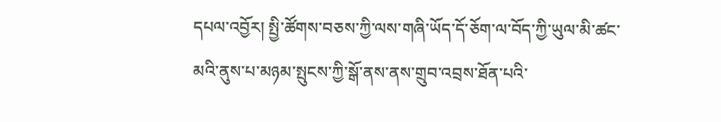དཔལ་འབྱོར། སྤྱི་ཚོགས་བཅས་ཀྱི་ལས་གཞི་ཡོད་དོ་ཅོག་ལ་བོད་ཀྱི་ཡུལ་མི་ཚང་མའི་ནུས་པ་མཉམ་སྤུངས་ཀྱི་སྒོ་ནས་ནས་གྲུབ་འབྲས་ཐོན་པའི་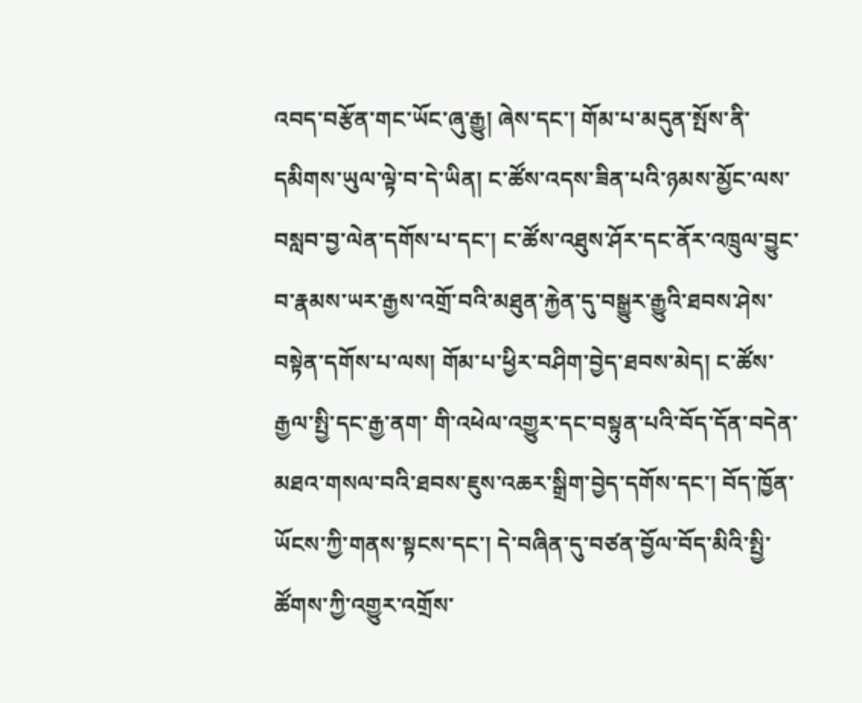འབད་བརྩོན་གང་ཡོང་ཞུ་རྒྱུ། ཞེས་དང་། གོམ་པ་མདུན་སྤོས་ནི་དམིགས་ཡུལ་ལྟེ་བ་དེ་ཡིན། ང་ཚོས་འདས་ཟིན་པའི་ཉམས་མྱོང་ལས་བསླབ་བྱ་ལེན་དགོས་པ་དང་། ང་ཚོས་འཐུས་ཤོར་དང་ནོར་འཁྲུལ་བྱུང་བ་རྣམས་ཡར་རྒྱས་འགྲོ་བའི་མཐུན་རྐྱེན་དུ་བསྒྱུར་རྒྱུའི་ཐབས་ཤེས་བསྟེན་དགོས་པ་ལས། གོམ་པ་ཕྱིར་བཤིག་བྱེད་ཐབས་མེད། ང་ཚོས་རྒྱལ་སྤྱི་དང་རྒྱ་ནག་ གི་འཕེལ་འགྱུར་དང་བསྟུན་པའི་བོད་དོན་བདེན་མཐའ་གསལ་བའི་ཐབས་ཇུས་འཆར་སྒྲིག་བྱེད་དགོས་དང་། བོད་ཁྱོན་ཡོངས་ཀྱི་གནས་སྟངས་དང་། དེ་བཞིན་དུ་བཙན་བྱོལ་བོད་མིའི་སྤྱི་ཚོགས་ཀྱི་འགྱུར་འགྲོས་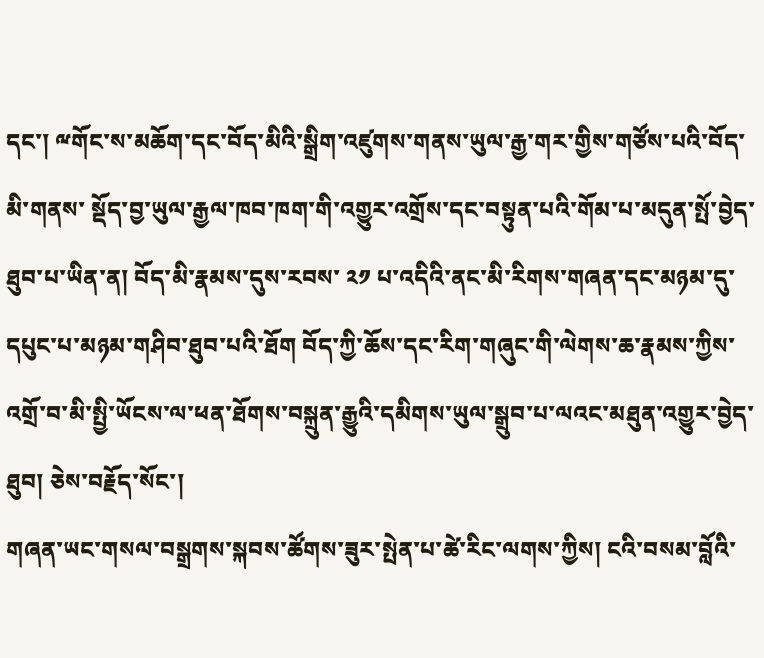དང་། ྋགོང་ས་མཆོག་དང་བོད་མིའི་སྒྲིག་འཛུགས་གནས་ཡུལ་རྒྱ་གར་གྱིས་གཙོས་པའི་བོད་མི་གནས་ སྡོད་བྱ་ཡུལ་རྒྱལ་ཁབ་ཁག་གི་འགྱུར་འགྲོས་དང་བསྟུན་པའི་གོམ་པ་མདུན་སྤོ་བྱེད་ཐུབ་པ་ཡིན་ན། བོད་མི་རྣམས་དུས་རབས་ ༢༡ པ་འདིའི་ནང་མི་རིགས་གཞན་དང་མཉམ་དུ་དཔུང་པ་མཉམ་གཤིབ་ཐུབ་པའི་ཐོག བོད་ཀྱི་ཆོས་དང་རིག་གཞུང་གི་ལེགས་ཆ་རྣམས་ཀྱིས་འགྲོ་བ་མི་སྤྱི་ཡོངས་ལ་ཕན་ཐོགས་བསྐྲུན་རྒྱུའི་དམིགས་ཡུལ་སྒྲུབ་པ་ལའང་མཐུན་འགྱུར་བྱེད་ཐུབ། ཅེས་བརྗོད་སོང་།
གཞན་ཡང་གསལ་བསྒྲགས་སྐབས་ཚོགས་ཟུར་སྤེན་པ་ཚེ་རིང་ལགས་ཀྱིས། ངའི་བསམ་བློའི་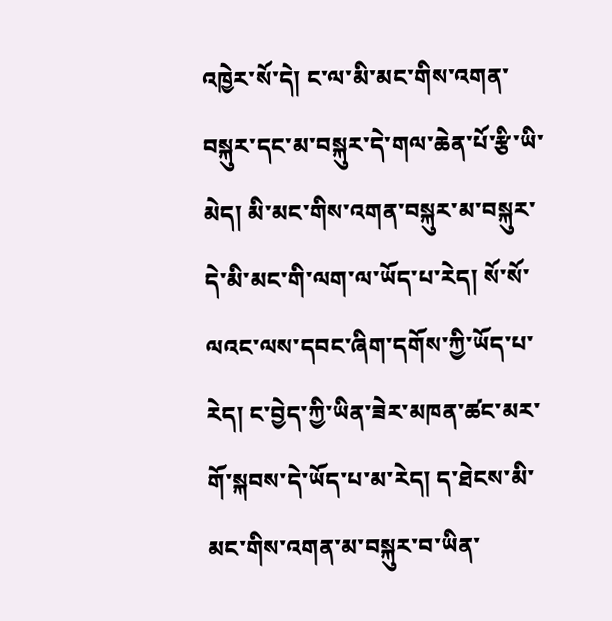འཁྱེར་སོ་དེ། ང་ལ་མི་མང་གིས་འགན་བསྐུར་དང་མ་བསྐུར་དེ་གལ་ཆེན་པོ་རྩི་ཡི་མེད། མི་མང་གིས་འགན་བསྐུར་མ་བསྐུར་དེ་མི་མང་གི་ལག་ལ་ཡོད་པ་རེད། སོ་སོ་ལའང་ལས་དབང་ཞིག་དགོས་ཀྱི་ཡོད་པ་རེད། ང་བྱེད་ཀྱི་ཡིན་ཟེར་མཁན་ཚང་མར་གོ་སྐབས་དེ་ཡོད་པ་མ་རེད། ད་ཐེངས་མི་མང་གིས་འགན་མ་བསྐུར་བ་ཡིན་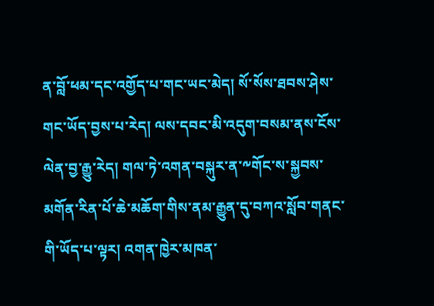ན་བློ་ཕམ་དང་འགྱོད་པ་གང་ཡང་མེད། སོ་སོས་ཐབས་ཤེས་གང་ཡོད་བྱས་པ་རེད། ལས་དབང་མི་འདུག་བསམ་ནས་ངོས་ལེན་བྱ་རྒྱུ་རེད། གལ་ཏེ་འགན་བསྐུར་ན་༸གོང་ས་སྐྱབས་མགོན་རིན་པོ་ཆེ་མཆོག་གིས་ནམ་རྒྱུན་དུ་བཀའ་སློབ་གནང་གི་ཡོད་པ་ལྟར། འགན་ཁྱེར་མཁན་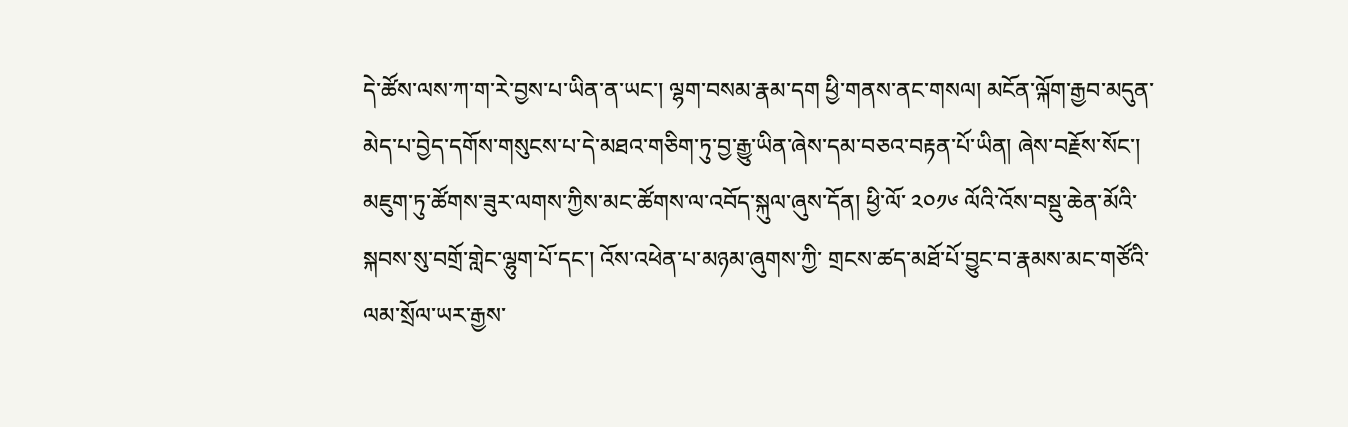དེ་ཚོས་ལས་ཀ་ག་རེ་བྱས་པ་ཡིན་ན་ཡང་། ལྷག་བསམ་རྣམ་དག ཕྱི་གནས་ནང་གསལ། མངོན་ལྐོག་རྒྱབ་མདུན་མེད་པ་བྱེད་དགོས་གསུངས་པ་དེ་མཐའ་གཅིག་ཏུ་བྱ་རྒྱུ་ཡིན་ཞེས་དམ་བཅའ་བརྟན་པོ་ཡིན། ཞེས་བརྗོས་སོང་།
མཇུག་ཏུ་ཚོགས་ཟུར་ལགས་ཀྱིས་མང་ཚོགས་ལ་འབོད་སྐུལ་ཞུས་དོན། ཕྱི་ལོ་ ༢༠༡༦ ལོའི་འོས་བསྡུ་ཆེན་མོའི་སྐབས་སུ་བགྲོ་གླེང་ལྷུག་པོ་དང་། འོས་འཕེན་པ་མཉམ་ཞུགས་ཀྱི་ གྲངས་ཚད་མཐོ་པོ་བྱུང་བ་རྣམས་མང་གཙོའི་ལམ་སྲོལ་ཡར་རྒྱས་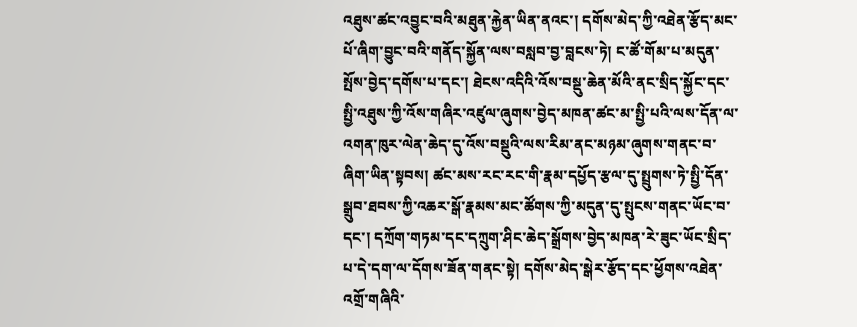འཐུས་ཚང་འབྱུང་བའི་མཐུན་རྐྱེན་ཡིན་ནའང་། དགོས་མེད་ཀྱི་འཐེན་རྩོད་མང་པོ་ཞིག་བྱུང་བའི་གནོད་སྐྱོན་ལས་བསླབ་བྱ་བླངས་ཏེ། ང་ཚོ་གོམ་པ་མདུན་སྤོས་བྱེད་དགོས་པ་དང་། ཐེངས་འདིའི་འོས་བསྡུ་ཆེན་མོའི་ནང་སྲིད་སྐྱོང་དང་སྤྱི་འཐུས་ཀྱི་འོས་གཞིར་འཛུལ་ཞུགས་བྱེད་མཁན་ཚང་མ་སྤྱི་པའི་ལས་དོན་ལ་འགན་ཁུར་ལེན་ཆེད་དུ་འོས་བསྡུའི་ལས་རིམ་ནང་མཉམ་ཞུགས་གནང་བ་ཞིག་ཡིན་སྟབས། ཚང་མས་རང་རང་གི་རྣམ་དཔྱོད་རྩལ་དུ་སྤྲུགས་ཏེ་སྤྱི་དོན་སྒྲུབ་ཐབས་ཀྱི་འཆར་སྒོ་རྣམས་མང་ཚོགས་ཀྱི་མདུན་དུ་སྤུངས་གནང་ཡོང་བ་དང་། དཀྲོག་གཏམ་དང་དཀྲུག་ཤིང་ཆེད་སྒྲོགས་བྱེད་མཁན་རེ་ཟུང་ཡོང་སྲིད་པ་དེ་དག་ལ་དོགས་ཟོན་གནང་སྟེ། དགོས་མེད་སྒེར་རྩོད་དང་ཕྱོགས་འཐེན་འགྲོ་གཞིའི་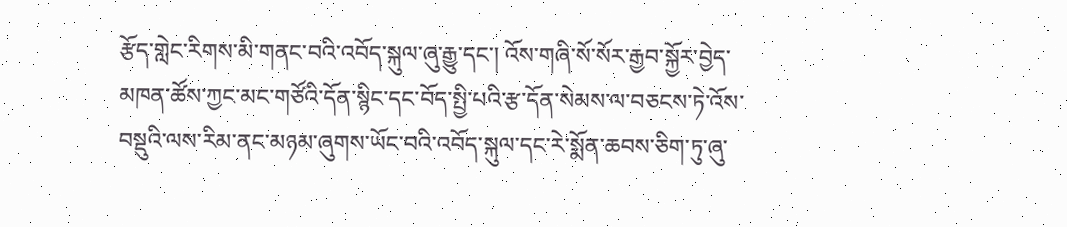རྩོད་གླེང་རིགས་མི་གནང་བའི་འབོད་སྐུལ་ཞུ་རྒྱུ་དང་། འོས་གཞི་སོ་སོར་རྒྱབ་སྐྱོར་བྱེད་མཁན་ཚོས་ཀྱང་མང་གཙོའི་དོན་སྙིང་དང་བོད་སྤྱི་པའི་རྩ་དོན་སེམས་ལ་བཅངས་ཏེ་འོས་བསྡུའི་ལས་རིམ་ནང་མཉམ་ཞུགས་ཡོང་བའི་འབོད་སྐུལ་དང་རེ་སྨོན་ཆབས་ཅིག་ཏུ་ཞུ་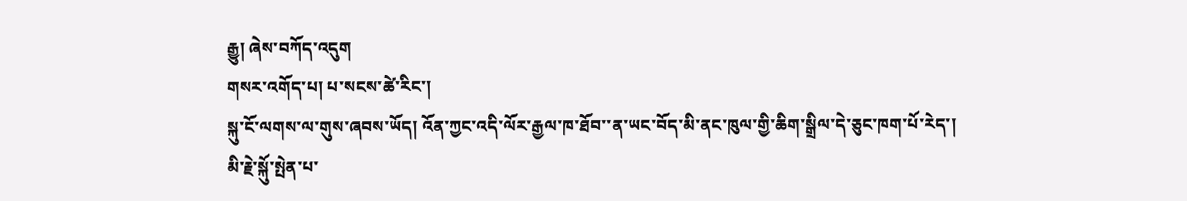རྒྱུ། ཞེས་བཀོད་འདུག
གསར་འགོད་པ། པ་སངས་ཚེ་རིང་།
སྐུ་ངོ་ལགས་ལ་གུས་ཞབས་ཡོད། འོན་ཀྱང་འདི་ལོར་རྒྱལ་ཁ་ཐོབ་་ན་ཡང་བོད་མི་ནང་ཁུལ་གྱི་ཆིག་སྒྲིལ་དེ་ཅུང་ཁག་པོ་རེད་།
མི་རྗེ་སྐོུ་སྤེན་པ་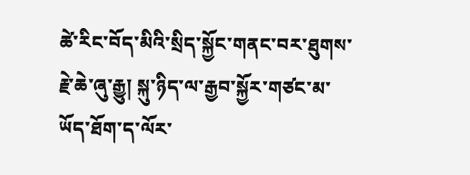ཚེ་རིང་བོད་མིའི་སྲིད་སྐྱོང་གནང་བར་ཐུགས་རྗེ་ཆེ་ཞུ་རྒྱུ། སྐུ་ཉིད་ལ་རྒྱབ་སྐྱོར་གཙང་མ་ཡོད་ཐོག་ད་ལོར་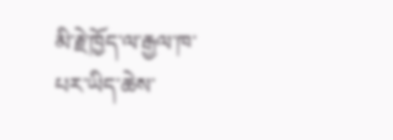མི་རྗེ་ཁྱོད་ལ་རྒྱལ་ཁ་པར་ཡིད་ཆེས་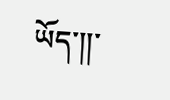ཡོད་།།་